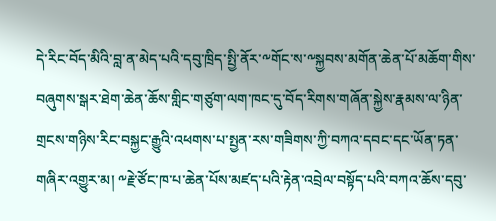དེ་རིང་བོད་མིའི་བླ་ན་མེད་པའི་དབུ་ཁྲིད་སྤྱི་ནོར་༸གོང་ས་༸སྐྱབས་མགོན་ཆེན་པོ་མཆོག་གིས་བཞུགས་སྒར་ཐེག་ཆེན་ཆོས་གླིང་གཙུག་ལག་ཁང་དུ་བོད་རིགས་གཞོན་སྐྱེས་རྣམས་ལ་ཉིན་གྲངས་གཉིས་རིང་བསྐྱང་རྒྱུའི་འཕགས་པ་སྤྱན་རས་གཟིགས་ཀྱི་བཀའ་དབང་དང་ཡོན་ཏན་གཞིར་འགྱུར་མ། ༸རྗེ་ཙོང་ཁ་པ་ཆེན་པོས་མཛད་པའི་རྟེན་འབྲེལ་བསྟོད་པའི་བཀའ་ཆོས་དབུ་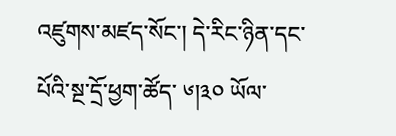འཛུགས་མཛད་སོང་། དེ་རིང་ཉིན་དང་པོའི་སྔ་དྲོ་ཕྱག་ཚོད་ ༦།༣༠ ཡོལ་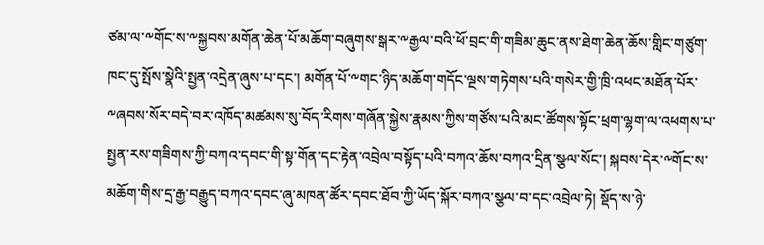ཙམ་ལ་༸གོང་ས་༸སྐྱབས་མགོན་ཆེན་པོ་མཆོག་བཞུགས་སྒར་༸རྒྱལ་བའི་ཕོ་བྲང་གི་གཟིམ་ཆུང་ནས་ཐེག་ཆེན་ཆོས་གླིང་གཙུག་ཁང་དུ་སྤོས་སྣེའི་སྤྱན་འདྲེན་ཞུས་པ་དང་། མགོན་པོ་༸གང་ཉིད་མཆོག་གདོང་ལྔས་གཏེགས་པའི་གསེར་གྱི་ཁྲི་འཕང་མཐོན་པོར་༸ཞབས་སོར་བདེ་བར་འཁོད་མཚམས་སུ་བོད་རིགས་གཞོན་སྐྱེས་རྣམས་ཀྱིས་གཙོས་པའི་མང་ཚོགས་སྟོང་ཕྲག་ལྷག་ལ་འཕགས་པ་སྤྱན་རས་གཟིགས་ཀྱི་བཀའ་དབང་གི་སྟ་གོན་དང་རྟེན་འབྲེལ་བསྟོད་པའི་བཀའ་ཆོས་བཀའ་དྲིན་སྩལ་སོང་། སྐབས་དེར་༸གོང་ས་མཆོག་གིས་དྲ་རྒྱ་བརྒྱུད་བཀའ་དབང་ཞུ་མཁན་ཚོར་དབང་ཐོབ་ཀྱི་ཡོད་སྐོར་བཀའ་སྩལ་བ་དང་འབྲེལ་ཏེ། སྡོད་ས་ཉེ་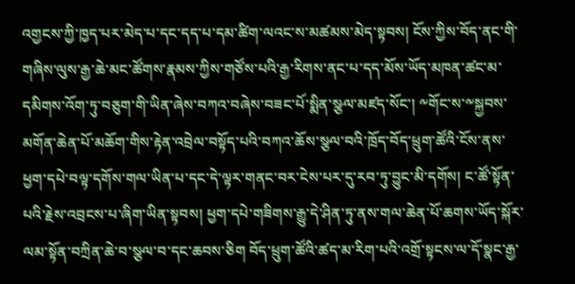འགྱངས་ཀྱི་ཁྱད་པར་མེད་པ་དང་དད་པ་དམ་ཚིག་ལའང་ས་མཚམས་མེད་སྟབས། ངོས་ཀྱིས་བོད་ནང་གི་གཞིས་ལུས་རྒྱ་ཆེ་མང་ཚོགས་རྣམས་ཀྱིས་གཙོས་པའི་རྒྱ་རིགས་ནང་པ་དད་མོས་ཡོད་མཁན་ཚང་མ་ དམིགས་འོག་ཏུ་བཅུག་གི་ཡིན་ཞེས་བཀའ་བཞེས་བཟང་པོ་སྨིན་སྩལ་མཛད་སོང་། ༸གོང་ས་༸སྐྱབས་མགོན་ཆེན་པོ་མཆོག་གིས་རྟེན་འབྲེལ་བསྟོད་པའི་བཀའ་ཆོས་སྩལ་བའི་ཁྲོད་བོད་ཕྲུག་ཚོའི་ངོས་ནས་ཕྱག་དཔེ་བལྟ་དགོས་གལ་ཡིན་པ་དང་དེ་ལྟར་གནང་བར་ངེས་པར་དུ་རབ་ཏུ་བྱུང་མི་དགོས། ང་ཚོ་སྟོན་པའི་རྗེས་འབྲངས་པ་ཞིག་ཡིན་སྟབས། ཕྱག་དཔེ་གཟིགས་རྒྱུ་དེ་ཤིན་ཏུ་ནས་གལ་ཆེན་པོ་ཆགས་ཡོད་སྐོར་ལམ་སྟོན་བཀྲིན་ཆེ་བ་སྩལ་བ་དང་ཆབས་ཅིག བོད་ཕྲུག་ཚོའི་ཚད་མ་རིག་པའི་འགྲོ་སྟངས་ལ་དོ་སྣང་རྒྱ་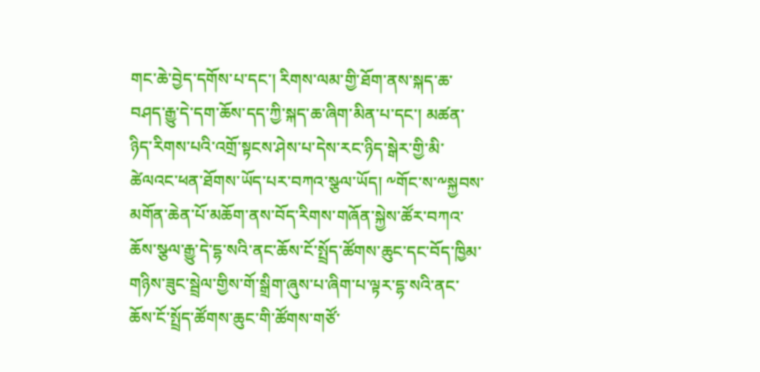གང་ཆེ་བྱེད་དགོས་པ་དང་། རིགས་ལམ་གྱི་ཐོག་ནས་སྐད་ཆ་བཤད་རྒྱུ་དེ་དག་ཆོས་དད་ཀྱི་སྐད་ཆ་ཞིག་མིན་པ་དང་། མཚན་ཉིད་རིགས་པའི་འགྲོ་སྟངས་ཤེས་པ་དེས་རང་ཉིད་སྒེར་གྱི་མི་ཚེལའང་ཕན་ཐོགས་ཡོད་པར་བཀའ་སྩལ་ཡོད། ༸གོང་ས་༸སྐྱབས་མགོན་ཆེན་པོ་མཆོག་ནས་བོད་རིགས་གཞོན་སྐྱེས་ཚོར་བཀའ་ཆོས་སྩལ་རྒྱུ་དེ་དྷ་སའི་ནང་ཆོས་ངོ་སྤྲོད་ཚོགས་ཆུང་དང་བོད་ཁྱིམ་གཉིས་ཟུང་སྦྲེལ་གྱིས་གོ་སྒྲིག་ཞུས་པ་ཞིག་པ་ལྟར་དྷ་སའི་ནང་ཆོས་ངོ་སྤྲོད་ཚོགས་ཆུང་གི་ཚོགས་གཙོ་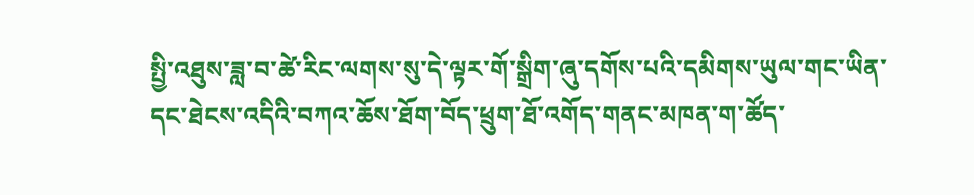སྤྱི་འཐུས་ཟླ་བ་ཚེ་རིང་ལགས་སུ་དེ་ལྟར་གོ་སྒྲིག་ཞུ་དགོས་པའི་དམིགས་ཡུལ་གང་ཡིན་དང་ཐེངས་འདིའི་བཀའ་ཆོས་ཐོག་བོད་ཕྲུག་ཐོ་འགོད་གནང་མཁན་ག་ཚོད་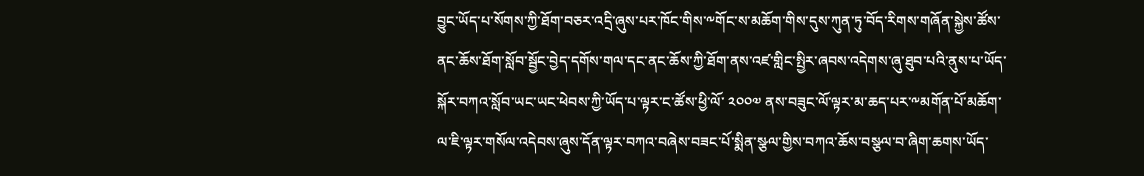བྱུང་ཡོད་པ་སོགས་ཀྱི་ཐོག་བཅར་འདྲི་ཞུས་པར་ཁོང་གིས་༸གོང་ས་མཆོག་གིས་དུས་ཀུན་ཏུ་བོད་རིགས་གཞོན་སྐྱེས་ཚོས་ནང་ཆོས་ཐོག་སློབ་སྦྱོང་བྱེད་དགོས་གལ་དང་ནང་ཆོས་ཀྱི་ཐོག་ནས་འཛ་གླིང་སྤྱིར་ཞབས་འདེགས་ཞུ་ཐུབ་པའི་ནུས་པ་ཡོད་སྐོར་བཀའ་སློབ་ཡང་ཡང་ཕེབས་ཀྱི་ཡོད་པ་ལྟར་ང་ཚོས་ཕྱི་ལོ་ ༢༠༠༧ ནས་བཟུང་ལོ་ལྟར་མ་ཆད་པར་༸མགོན་པོ་མཆོག་ལ་ཇི་ལྟར་གསོལ་འདེབས་ཞུས་དོན་ལྟར་བཀའ་བཞེས་བཟང་པོ་སྨིན་སྩལ་གྱིས་བཀའ་ཆོས་བསྩལ་བ་ཞིག་ཆགས་ཡོད་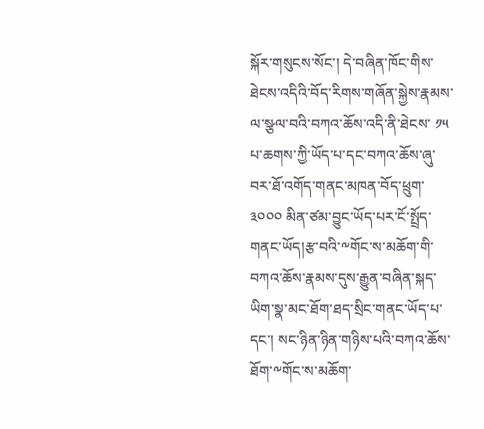སྐོར་གསུངས་སོང་། དེ་བཞིན་ཁོང་གིས་ཐེངས་འདིའི་བོད་རིགས་གཞོན་སྐྱེས་རྣམས་ལ་སྩལ་བའི་བཀའ་ཆོས་འདི་ནི་ཐེངས་ ༡༥ པ་ཆགས་ཀྱི་ཡོད་པ་དང་བཀའ་ཆོས་ཞུ་བར་ཐོ་འགོད་གནང་མཁན་བོད་ཕྲུག་ ༣༠༠༠ མིན་ཙམ་བྱུང་ཡོད་པར་ངོ་སྤྲོད་གནང་ཡོད།རྩ་བའི་༸གོང་ས་མཆོག་གི་བཀའ་ཆོས་རྣམས་དུས་རྒྱུན་བཞིན་སྐད་ཡིག་སྣ་མང་ཐོག་ཐད་སྲིང་གནང་ཡོད་པ་དང་། སང་ཉིན་ཉིན་གཉིས་པའི་བཀའ་ཆོས་ཐོག་༸གོང་ས་མཆོག་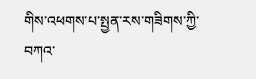གིས་འཕགས་པ་སྤྱན་རས་གཟིགས་ཀྱི་བཀའ་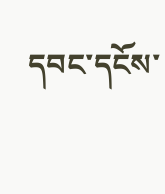དབང་དངོས་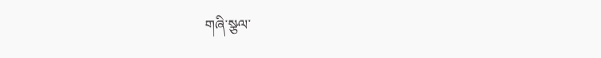གཞི་སྩལ་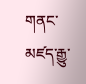གནང་མཛད་རྒྱུ་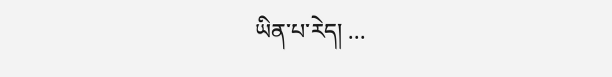ཡིན་པ་རེད། ...